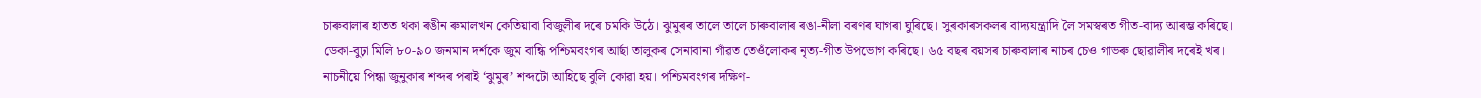চাৰুবালাৰ হাতত থকা ৰঙীন ৰুমালখন কেতিয়াবা বিজুলীৰ দৰে চমকি উঠে। ঝুমুৰৰ তালে তালে চাৰুবালাৰ ৰঙা-নীলা বৰণৰ ঘাগৰা ঘুৰিছে। সুৰকাৰসকলৰ বাদ্যযন্ত্ৰাদি লৈ সমস্বৰত গীত-বাদ্য আৰম্ভ কৰিছে।
ডেকা-বুঢ়া মিলি ৮০-৯০ জনমান দৰ্শকে জুম বান্ধি পশ্চিমবংগৰ আৰ্ছা তালুকৰ সেনাবানা গাঁৱত তেওঁলোকৰ নৃত্য-গীত উপভোগ কৰিছে। ৬৫ বছৰ বয়সৰ চাৰুবালাৰ নাচৰ চেও গাভৰু ছোৱালীৰ দৰেই খৰ।
নাচনীয়ে পিন্ধা জুনুকাৰ শব্দৰ পৰাই ‘ঝুমুৰ’ শব্দটো আহিছে বুলি কোৱা হয়। পশ্চিমবংগৰ দক্ষিণ-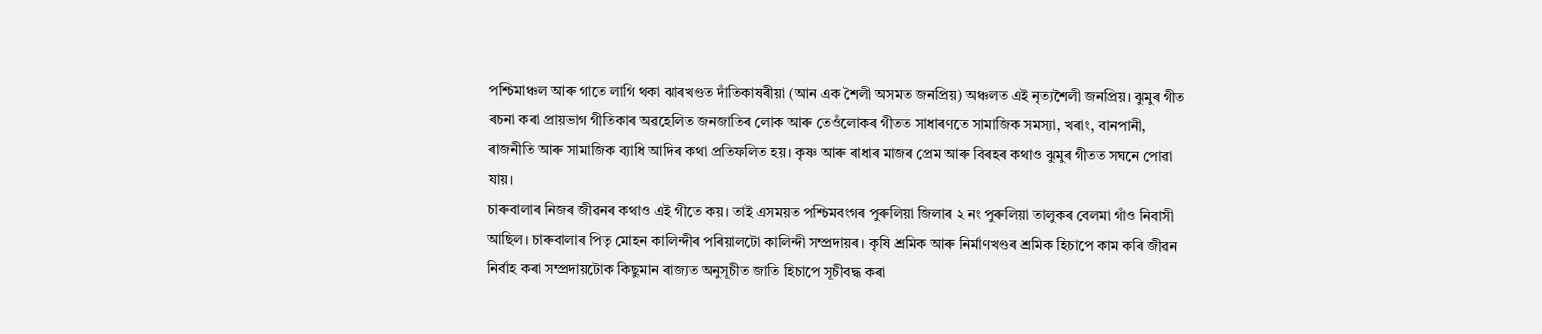পশ্চিমাঞ্চল আৰু গাতে লাগি থকা ঝাৰখণ্ডত দাঁতিকাষৰীয়া (আন এক শৈলী অসমত জনপ্ৰিয়) অঞ্চলত এই নৃত্যশৈলী জনপ্ৰিয়। ঝুমুৰ গীত ৰচনা কৰা প্ৰায়ভাগ গীতিকাৰ অৱহেলিত জনজাতিৰ লোক আৰু তেওঁলোকৰ গীতত সাধাৰণতে সামাজিক সমস্যা, খৰাং, বানপানী, ৰাজনীতি আৰু সামাজিক ব্যাধি আদিৰ কথা প্ৰতিফলিত হয়। কৃষ্ণ আৰু ৰাধাৰ মাজৰ প্ৰেম আৰু বিৰহৰ কথাও ঝুমুৰ গীতত সঘনে পোৱা যায়।
চাৰুবালাৰ নিজৰ জীৱনৰ কথাও এই গীতে কয়। তাই এসময়ত পশ্চিমবংগৰ পুৰুলিয়া জিলাৰ ২ নং পুৰুলিয়া তালুকৰ বেলমা গাঁও নিবাসী আছিল। চাৰুবালাৰ পিতৃ মোহন কালিন্দীৰ পৰিয়ালটো কালিন্দী সম্প্ৰদায়ৰ। কৃষি শ্ৰমিক আৰু নিৰ্মাণখণ্ডৰ শ্ৰমিক হিচাপে কাম কৰি জীৱন নিৰ্বাহ কৰা সম্প্ৰদায়টোক কিছুমান ৰাজ্যত অনুসূচীত জাতি হিচাপে সূচীবদ্ধ কৰা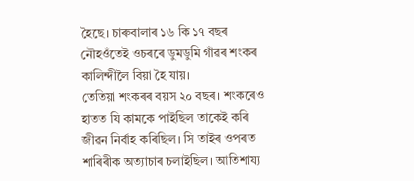হৈছে। চাৰুবালাৰ ১৬ কি ১৭ বছৰ নৌহওঁতেই ওচৰৰে ডুমডুমি গাঁৱৰ শংকৰ কালিন্দীলৈ বিয়া হৈ যায়।
তেতিয়া শংকৰৰ বয়স ২০ বছৰ। শংকৰেও হাতত যি কামকে পাইছিল তাকেই কৰি জীৱন নিৰ্বাহ কৰিছিল। সি তাইৰ ওপৰত শাৰিৰীক অত্যাচাৰ চলাইছিল। আতিশায্য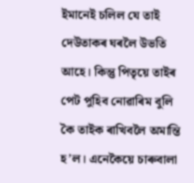ইমানেই চলিল যে তাই দেউতাকৰ ঘৰলৈ উভতি আহে। কিন্তু পিতৃয়ে তাইৰ পেট পুহিব নোৱাৰিম বুলি কৈ তাইক ৰাখিবলৈ অমান্তি হ’ল। এনেকৈয়ে চাৰুবালা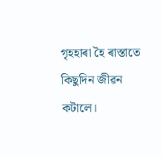গৃহহাৰা হৈ ৰাস্তাতে কিছুদিন জীৱন কটালে।